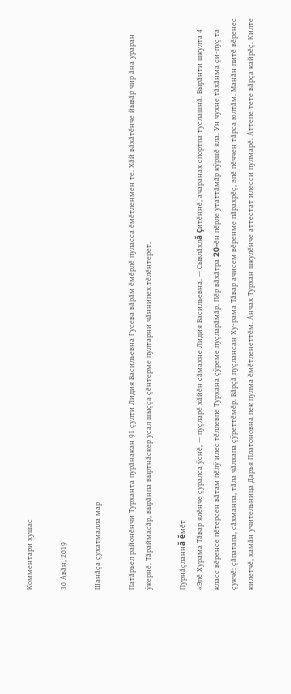Комментари хушас

30 Авăн, 2019

Шанăçа çухатмалла мар

Патăрьел районĕнчи Турханта пурăнакан 91 çулти Лидия Васильевна Гусева вăрăм ĕмĕрлĕ пуласса ĕмĕтленмен те. Хăй вăхăтĕнче йывăр чир ăна ураран ÿкернĕ. Тăраймасăр, вырăнпа выртнăскер усал шыççа çĕнтерме пултарни чăннипех тĕлĕнтерет.

Пурнăçланнă ĕмĕт
«Эпĕ Хурама Тăвар ялĕнче çуралса ÿснĕ, — пуçларĕ хăйĕн сăмахне Лидия Васильевна. — Сывлăхлă çитĕннĕ, ачаранах спортпа туслашнă. Вырăнти шкулта 4 класс вĕренсе пĕтерсен вăтам пĕлÿ илес тĕллевпе Турхана çÿреме пуçларăмăр. Пĕр вăхăтра 20-ĕн пĕрле утаттăмăр кÿршĕ яла. Ун чухне тăхăнма çи-пуç та çукчĕ: çăпатапа, сăхманпа, тăла чăлхапа çÿреттĕмĕр. Вăрçă пуçлансан Ху-рама Тăвар ачисем вĕренме пăрахрĕç, эпĕ пĕччен тăрса юлтăм. Манăн питĕ вĕренес килетчĕ, хамăн учительница Дарья Платоновна пек пулма ĕмĕтленеттĕм. Анчах Турхан шкулĕнче аттестат илесси пулмарĕ. Аттепе тете вăрçа кайрĕç. Килте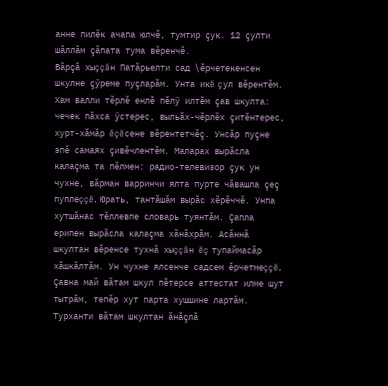анне пилĕк ачапа юлчĕ, тумтир çук. 12 çулти шăллăм çăпата тума вĕренчĕ.
Вăрçă хыççăн Патăрьелти сад \ĕрчетекенсен шкулне çÿреме пуçларăм. Унта икĕ çул вĕрентĕм. Хам валли тĕрлĕ енлĕ пĕлÿ илтĕм çав шкулта: чечек пăхса ÿстерес, выльăх-чĕрлĕх çитĕнтерес, хурт-хăмăр ĕçĕсене вĕрентетчĕç. Унсăр пуçне эпĕ самаях çивĕчлентĕм. Маларах вырăсла калаçма та пĕлмен: радио-телевизор çук ун чухне, вăрман варринчи ялта пурте чăвашла çеç пуплеççĕ. Юрать, тантăшăм вырăс хĕрĕччĕ. Унпа хутшăнас тĕллевпе словарь туянтăм. Çапла ерипен вырăсла калаçма хăнăхрăм. Асăннă шкултан вĕренсе тухнă хыççăн ĕç тупаймасăр хăшкăлтăм. Ун чухне ялсенче садсем ĕрчетмеççĕ. Çавна май вăтам шкул пĕтерсе аттестат илме шут тытрăм, тепĕр хут парта хушшине лартăм. Турханти вăтам шкултан ăнăçлă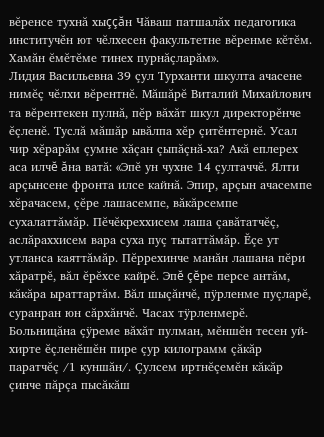вĕренсе тухнă хыççăн Чăваш патшалăх педагогика институчĕн ют чĕлхесен факультетне вĕренме кĕтĕм. Хамăн ĕмĕтĕме тинех пурнăçларăм».
Лидия Васильевна 39 çул Турханти шкулта ачасене нимĕç чĕлхи вĕрентнĕ. Мăшăрĕ Виталий Михайлович та вĕрентекен пулнă, пĕр вăхăт шкул директорĕнче ĕçленĕ. Туслă мăшăр ывăлпа хĕр çитĕнтернĕ. Усал чир хĕрарăм çумне хăçан çыпăçнă-ха? Акă еплерех аса илчĕ ăна ватă: «Эпĕ ун чухне 14 çултаччĕ. Ялти арçынсене фронта илсе кайнă. Эпир, арçын ачасемпе хĕрачасем, çĕре лашасемпе, вăкăрсемпе сухалаттăмăр. Пĕчĕкреххисем лаша çавăтатчĕç, аслăраххисем вара суха пуç тытаттăмăр. Ĕçе ут утланса каяттăмăр. Пĕррехинче манăн лашана пĕри хăратрĕ, вăл ĕрĕхсе кайрĕ. Эпĕ çĕре персе антăм, кăкăра ыраттартăм. Вăл шыçăнчĕ, пÿрленме пуçларĕ, суранран юн сăрхăнчĕ. Часах тÿрленмерĕ. Больницăна çÿреме вăхăт пулман, мĕншĕн тесен уй- хирте ĕçленĕшĕн пире çур килограмм çăкăр паратчĕç /1 куншăн/. Çулсем иртнĕçемĕн кăкăр çинче пăрçа пысăкăш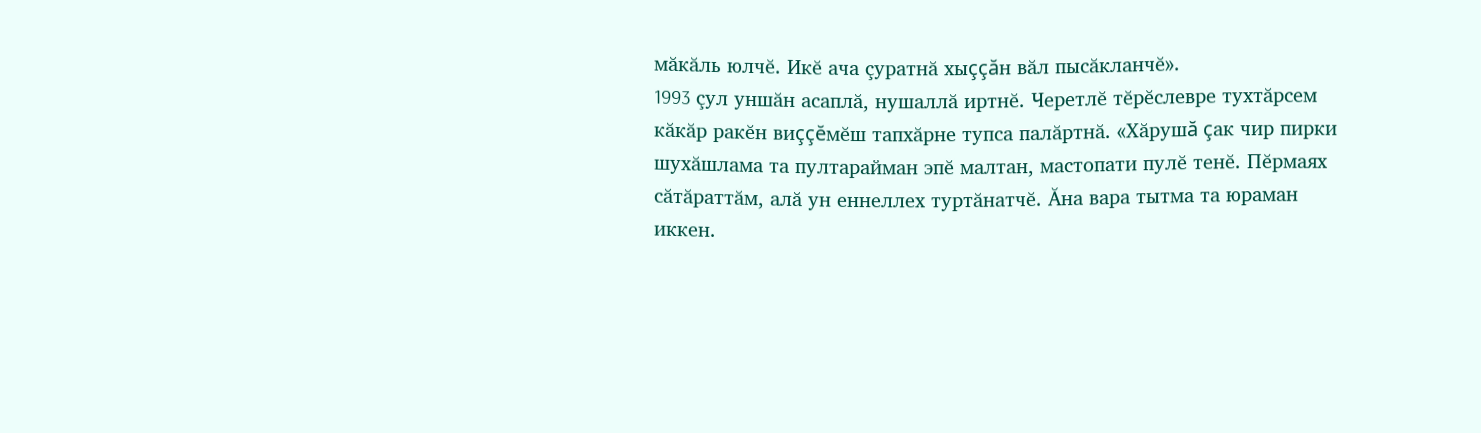мăкăль юлчĕ. Икĕ ача çуратнă хыççăн вăл пысăкланчĕ».
1993 çул уншăн асаплă, нушаллă иртнĕ. Черетлĕ тĕрĕслевре тухтăрсем кăкăр ракĕн виççĕмĕш тапхăрне тупса палăртнă. «Хăрушă çак чир пирки шухăшлама та пултарайман эпĕ малтан, мастопати пулĕ тенĕ. Пĕрмаях сăтăраттăм, алă ун еннеллех туртăнатчĕ. Ăна вара тытма та юраман иккен.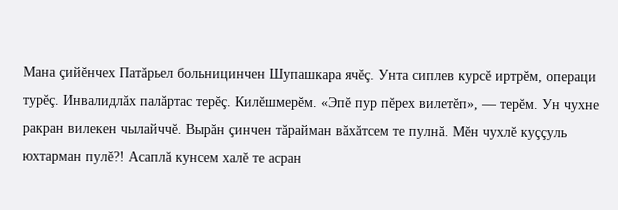Мана çийĕнчех Патăрьел больницинчен Шупашкара ячĕç. Унта сиплев курсĕ иртрĕм, операци турĕç. Инвалидлăх палăртас терĕç. Килĕшмерĕм. «Эпĕ пур пĕрех вилетĕп», — терĕм. Ун чухне ракран вилекен чылайччĕ. Вырăн çинчен тăрайман вăхăтсем те пулнă. Мĕн чухлĕ куççуль юхтарман пулĕ?! Асаплă кунсем халĕ те асран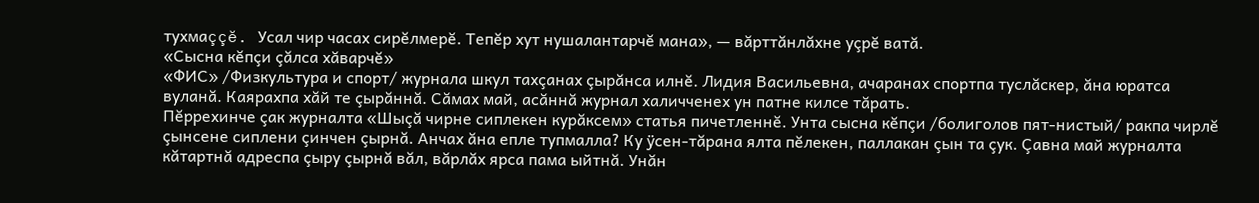тухмаççĕ. Усал чир часах сирĕлмерĕ. Тепĕр хут нушалантарчĕ мана», — вăрттăнлăхне уçрĕ ватă.
«Сысна кĕпçи çăлса хăварчĕ»
«ФИС» /Физкультура и спорт/ журнала шкул тахçанах çырăнса илнĕ. Лидия Васильевна, ачаранах спортпа туслăскер, ăна юратса вуланă. Каярахпа хăй те çырăннă. Сăмах май, асăннă журнал халичченех ун патне килсе тăрать.
Пĕррехинче çак журналта «Шыçă чирне сиплекен курăксем» статья пичетленнĕ. Унта сысна кĕпçи /болиголов пят-нистый/ ракпа чирлĕ çынсене сиплени çинчен çырнă. Анчах ăна епле тупмалла? Ку ÿсен-тăрана ялта пĕлекен, паллакан çын та çук. Çавна май журналта кăтартнă адреспа çыру çырнă вăл, вăрлăх ярса пама ыйтнă. Унăн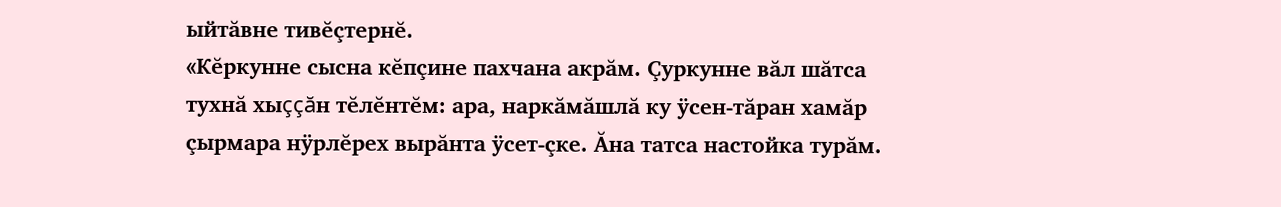ыйтăвне тивĕçтернĕ.
«Кĕркунне сысна кĕпçине пахчана акрăм. Çуркунне вăл шăтса тухнă хыççăн тĕлĕнтĕм: ара, наркăмăшлă ку ÿсен-тăран хамăр çырмара нÿрлĕрех вырăнта ÿсет-çке. Ăна татса настойка турăм.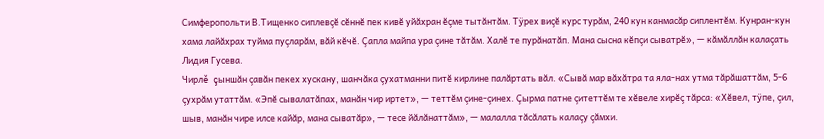Симферопольти В.Тищенко сиплевçĕ сĕннĕ пек кивĕ уйăхран ĕçме тытăнтăм. Тÿрех виçĕ курс турăм, 240 кун канмасăр сиплентĕм. Кунран-кун хама лайăхрах туйма пуçларăм, вăй кĕчĕ. Çапла майпа ура çине тăтăм. Халĕ те пурăнатăп. Мана сысна кĕпçи сыватрĕ», — кăмăллăн калаçать Лидия Гусева.
Чирлĕ çыншăн çавăн пекех хускану, шанчăка çухатманни питĕ кирлине палăртать вăл. «Сывă мар вăхăтра та яла-нах утма тăрăшаттăм, 5-6 çухрăм утаттăм. «Эпĕ сывалатăпах, манăн чир иртет», — теттĕм çине-çинех. Çырма патне çитеттĕм те хĕвеле хирĕç тăрса: «Хĕвел, тÿпе, çил, шыв, манăн чире илсе кайăр, мана сыватăр», — тесе йăлăнаттăм», — малалла тăсăлать калаçу çăмхи.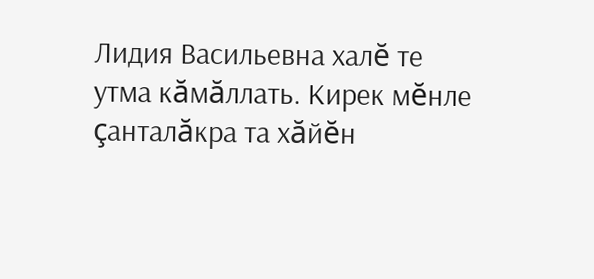Лидия Васильевна халĕ те утма кăмăллать. Кирек мĕнле çанталăкра та хăйĕн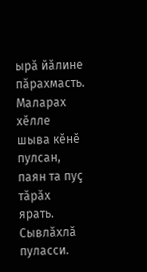ырă йăлине пăрахмасть. Маларах хĕлле шыва кĕнĕ пулсан, паян та пуç тăрăх ярать. Сывлăхлă пуласси.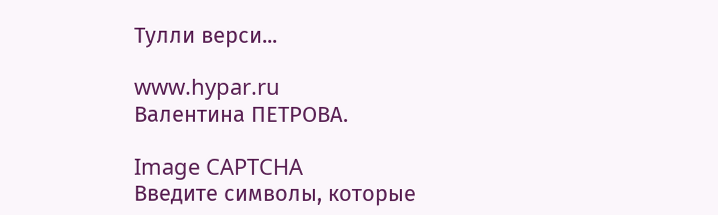Тулли верси...

www.hypar.ru
Валентина ПЕТРОВА.

Image CAPTCHA
Введите символы, которые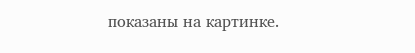показаны на картинке.